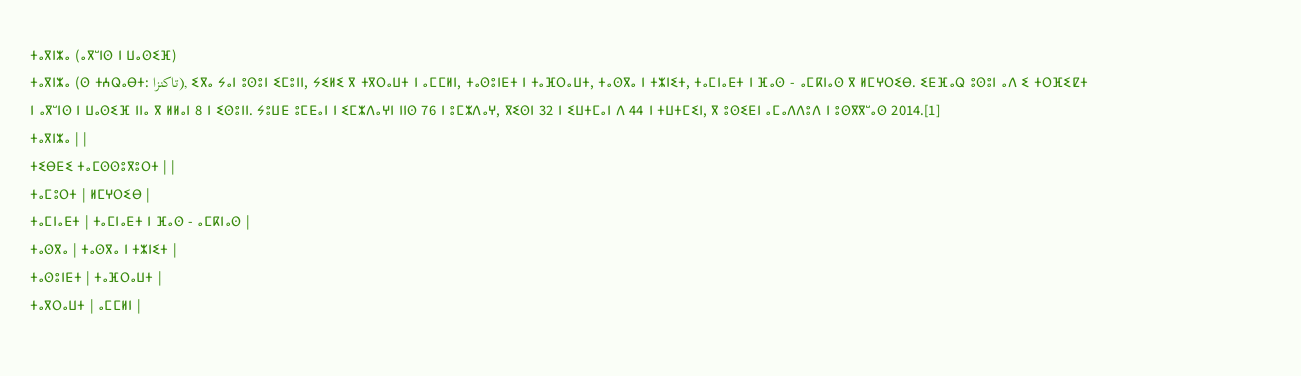ⵜⴰⴳⵏⵣⴰ (ⴰⴳⵯⵏⵙ ⵏ ⵡⴰⵙⵉⴼ)
ⵜⴰⴳⵏⵣⴰ (ⵙ ⵜⵄⵕⴰⴱⵜ: تاكنزا), ⵉⴳⴰ ⵢⴰⵏ ⵓⵙⵓⵏ ⵉⵎⵓⵏⵏ, ⵢⵉⵍⵉ ⴳ ⵜⴳⵔⴰⵡⵜ ⵏ ⴰⵎⵎⵍⵏ, ⵜⴰⵙⵓⵏⴹⵜ ⵏ ⵜⴰⴼⵔⴰⵡⵜ, ⵜⴰⵙⴳⴰ ⵏ ⵜⵣⵏⵉⵜ, ⵜⴰⵎⵏⴰⴹⵜ ⵏ ⴼⴰⵙ - ⴰⵎⴽⵏⴰⵙ ⴳ ⵍⵎⵖⵔⵉⴱ. ⵉⴹⴼⴰⵕ ⵓⵙⵓⵏ ⴰⴷ ⵉ ⵜⵔⴼⵉⵇⵜ ⵏ ⴰⴳⵯⵏⵙ ⵏ ⵡⴰⵙⵉⴼ ⵏⵏⴰ ⴳ ⵍⵍⴰⵏ 8 ⵏ ⵉⵙⵓⵏⵏ. ⵢⵓⵡⴹ ⵓⵎⴹⴰⵏ ⵏ ⵉⵎⵣⴷⴰⵖⵏ ⵏⵏⵙ 76 ⵏ ⵓⵎⵣⴷⴰⵖ, ⴳⵉⵙⵏ 32 ⵏ ⵉⵡⵜⵎⴰⵏ ⴷ 44 ⵏ ⵜⵡⵜⵎⵉⵏ, ⴳ ⵓⵙⵉⴹⵏ ⴰⵎⴰⴷⴷⵓⴷ ⵏ ⵓⵙⴳⴳⵯⴰⵙ 2014.[1]
ⵜⴰⴳⵏⵣⴰ | |
ⵜⵉⴱⴹⵉ ⵜⴰⵎⵙⵙⵓⴳⵓⵔⵜ | |
ⵜⴰⵎⵓⵔⵜ | ⵍⵎⵖⵔⵉⴱ |
ⵜⴰⵎⵏⴰⴹⵜ | ⵜⴰⵎⵏⴰⴹⵜ ⵏ ⴼⴰⵙ - ⴰⵎⴽⵏⴰⵙ |
ⵜⴰⵙⴳⴰ | ⵜⴰⵙⴳⴰ ⵏ ⵜⵣⵏⵉⵜ |
ⵜⴰⵙⵓⵏⴹⵜ | ⵜⴰⴼⵔⴰⵡⵜ |
ⵜⴰⴳⵔⴰⵡⵜ | ⴰⵎⵎⵍⵏ |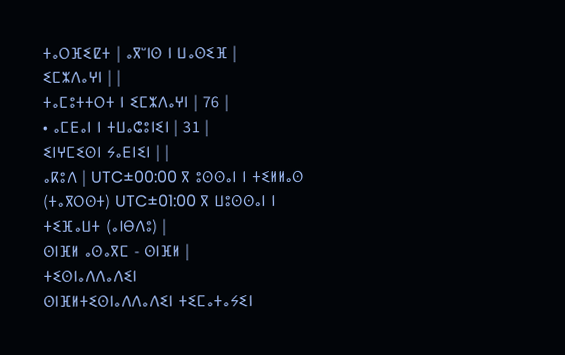ⵜⴰⵔⴼⵉⵇⵜ | ⴰⴳⵯⵏⵙ ⵏ ⵡⴰⵙⵉⴼ |
ⵉⵎⵣⴷⴰⵖⵏ | |
ⵜⴰⵎⵓⵜⵜⵔⵜ ⵏ ⵉⵎⵣⴷⴰⵖⵏ | 76 |
• ⴰⵎⴹⴰⵏ ⵏ ⵜⵡⴰⵛⵓⵏⵉⵏ | 31 |
ⵉⵏⵖⵎⵉⵙⵏ ⵢⴰⴹⵏⵉⵏ | |
ⴰⴽⵓⴷ | UTC±00:00 ⴳ ⵓⵙⵙⴰⵏ ⵏ ⵜⵉⵍⵍⴰⵙ (ⵜⴰⴳⵔⵙⵜ) UTC±01:00 ⴳ ⵡⵓⵙⵙⴰⵏ ⵏ ⵜⵉⴼⴰⵡⵜ (ⴰⵏⴱⴷⵓ) |
ⵙⵏⴼⵍ ⴰⵙⴰⴳⵎ - ⵙⵏⴼⵍ |
ⵜⵉⵙⵏⴰⴷⴷⴰⴷⵉⵏ
ⵙⵏⴼⵍⵜⵉⵙⵏⴰⴷⴷⴰⴷⵉⵏ ⵜⵉⵎⴰⵜⴰⵢⵉⵏ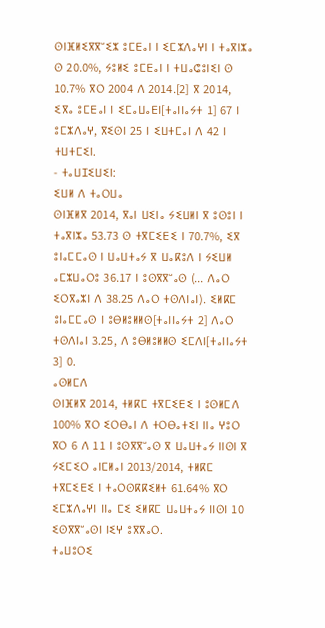ⵙⵏⴼⵍⵉⴳⴳⵯⵉⵣ ⵓⵎⴹⴰⵏ ⵏ ⵉⵎⵣⴷⴰⵖⵏ ⵏ ⵜⴰⴳⵏⵣⴰ ⵙ 20.0%, ⵢⵓⵍⵉ ⵓⵎⴹⴰⵏ ⵏ ⵜⵡⴰⵛⵓⵏⵉⵏ ⵙ 10.7% ⴳⵔ 2004 ⴷ 2014.[2] ⴳ 2014, ⵉⴳⴰ ⵓⵎⴹⴰⵏ ⵏ ⵉⵎⴰⵡⴰⴹⵏ[ⵜⴰⵏⵏⴰⵢⵜ 1] 67 ⵏ ⵓⵎⵣⴷⴰⵖ, ⴳⵉⵙⵏ 25 ⵏ ⵉⵡⵜⵎⴰⵏ ⴷ 42 ⵏ ⵜⵡⵜⵎⵉⵏ.
- ⵜⴰⵡⵊⵉⵡⵉⵏ:
ⵉⵡⵍ ⴷ ⵜⴰⵔⵡⴰ
ⵙⵏⴼⵍⴳ 2014, ⴳⴰⵏ ⵡⵉⵏⴰ ⵢⵉⵡⵍⵏ ⴳ ⵓⵙⵓⵏ ⵏ ⵜⴰⴳⵏⵣⴰ 53.73 ⵙ ⵜⴳⵎⵉⴹⵉ ⵏ 70.7%, ⵉⴳ ⵓⵏⴰⵎⵎⴰⵙ ⵏ ⵡⴰⵡⵜⴰⵢ ⴳ ⵡⴰⴽⵓⴷ ⵏ ⵢⵉⵡⵍ ⴰⵎⵣⵡⴰⵔⵓ 36.17 ⵏ ⵓⵙⴳⴳⵯⴰⵙ (... ⴷⴰⵔ ⵉⵔⴳⴰⵣⵏ ⴷ 38.25 ⴷⴰⵔ ⵜⵙⴷⵏⴰⵏ). ⵉⵍⴽⵎ ⵓⵏⴰⵎⵎⴰⵙ ⵏ ⵓⴱⵍⵓⵍⵍⵙ[ⵜⴰⵏⵏⴰⵢⵜ 2] ⴷⴰⵔ ⵜⵙⴷⵏⴰⵏ 3.25, ⴷ ⵓⴱⵍⵓⵍⵍⵙ ⵉⵎⴷⵏ[ⵜⴰⵏⵏⴰⵢⵜ 3] 0.
ⴰⵙⵍⵎⴷ
ⵙⵏⴼⵍⴳ 2014, ⵜⵍⴽⵎ ⵜⴳⵎⵉⴹⵉ ⵏ ⵓⵙⵍⵎⴷ 100% ⴳⵔ ⵉⵔⴱⴰⵏ ⴷ ⵜⵔⴱⴰⵜⵉⵏ ⵏⵏⴰ ⵖⵓⵔ ⴳⵔ 6 ⴷ 11 ⵏ ⵓⵙⴳⴳⵯⴰⵙ ⴳ ⵡⴰⵡⵜⴰⵢ ⵏⵏⵙⵏ ⴳ ⵢⵉⵎⵉⵔ ⴰⵏⵎⵍⴰⵏ 2013/2014, ⵜⵍⴽⵎ ⵜⴳⵎⵉⴹⵉ ⵏ ⵜⴰⵔⵙⴽⴽⵉⵍⵜ 61.64% ⴳⵔ ⵉⵎⵣⴷⴰⵖⵏ ⵏⵏⴰ ⵎⵉ ⵉⵍⴽⵎ ⵡⴰⵡⵜⴰⵢ ⵏⵏⵙⵏ 10 ⵉⵙⴳⴳⵯⴰⵙⵏ ⵏⵉⵖ ⵓⴳⴳⴰⵔ.
ⵜⴰⵡⵓⵔⵉ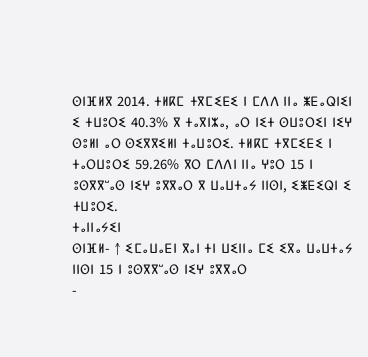ⵙⵏⴼⵍⴳ 2014. ⵜⵍⴽⵎ ⵜⴳⵎⵉⴹⵉ ⵏ ⵎⴷⴷ ⵏⵏⴰ ⵥⴹⴰⵕⵏⵉⵏ ⵉ ⵜⵡⵓⵔⵉ 40.3% ⴳ ⵜⴰⴳⵏⵣⴰ, ⴰⵔ ⵏⵉⵜ ⵙⵡⵓⵔⵉⵏ ⵏⵉⵖ ⵙⵓⵍⵏ ⴰⵔ ⵙⵉⴳⴳⵉⵍⵏ ⵜⴰⵡⵓⵔⵉ. ⵜⵍⴽⵎ ⵜⴳⵎⵉⴹⵉ ⵏ ⵜⴰⵔⵡⵓⵔⵉ 59.26% ⴳⵔ ⵎⴷⴷⵏ ⵏⵏⴰ ⵖⵓⵔ 15 ⵏ ⵓⵙⴳⴳⵯⴰⵙ ⵏⵉⵖ ⵓⴳⴳⴰⵔ ⴳ ⵡⴰⵡⵜⴰⵢ ⵏⵏⵙⵏ, ⵉⵥⴹⵉⵕⵏ ⵉ ⵜⵡⵓⵔⵉ.
ⵜⴰⵏⵏⴰⵢⵉⵏ
ⵙⵏⴼⵍ- ↑ ⵉⵎⴰⵡⴰⴹⵏ ⴳⴰⵏ ⵜⵏ ⵡⵉⵏⵏⴰ ⵎⵉ ⵉⴳⴰ ⵡⴰⵡⵜⴰⵢ ⵏⵏⵙⵏ 15 ⵏ ⵓⵙⴳⴳⵯⴰⵙ ⵏⵉⵖ ⵓⴳⴳⴰⵔ
-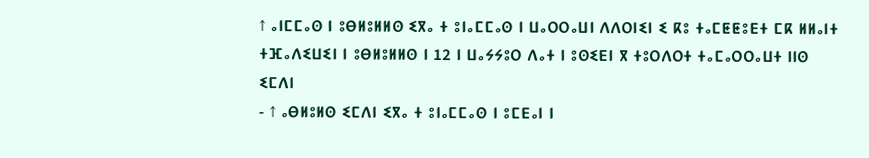↑ ⴰⵏⵎⵎⴰⵙ ⵏ ⵓⴱⵍⵓⵍⵍⵙ ⵉⴳⴰ ⵜ ⵓⵏⴰⵎⵎⴰⵙ ⵏ ⵡⴰⵔⵔⴰⵡⵏ ⴷⴷⵔⵏⵉⵏ ⵉ ⴽⵓ ⵜⴰⵎⵟⵟⵓⴹⵜ ⵎⴽ ⵍⵍⴰⵏⵜ ⵜⴼⴰⴷⵉⵡⵉⵏ ⵏ ⵓⴱⵍⵓⵍⵍⵙ ⵏ 12 ⵏ ⵡⴰⵢⵢⵓⵔ ⴷⴰⵜ ⵏ ⵓⵙⵉⴹⵏ ⴳ ⵜⵓⵔⴷⵔⵜ ⵜⴰⵎⴰⵔⵔⴰⵡⵜ ⵏⵏⵙ ⵉⵎⴷⵏ
- ↑ ⴰⴱⵍⵓⵍⵙ ⵉⵎⴷⵏ ⵉⴳⴰ ⵜ ⵓⵏⴰⵎⵎⴰⵙ ⵏ ⵓⵎⴹⴰⵏ ⵏ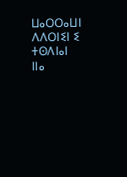ⵡⴰⵔⵔⴰⵡⵏ ⴷⴷⵔⵏⵉⵏ ⵉ ⵜⵙⴷⵏⴰⵏ ⵏⵏⴰ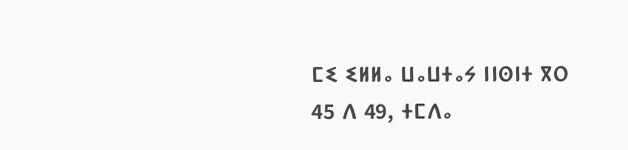ⵎⵉ ⵉⵍⵍⴰ ⵡⴰⵡⵜⴰⵢ ⵏⵏⵙⵏⵜ ⴳⵔ 45 ⴷ 49, ⵜⵎⴷⴰ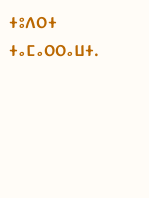ⵜⵓⴷⵔⵜ ⵜⴰⵎⴰⵔⵔⴰⵡⵜ.